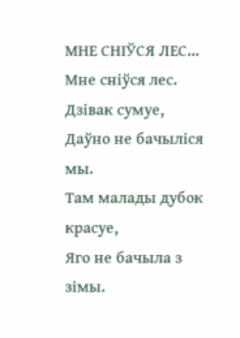МНЕ СНIЎСЯ ЛЕС...
Мне снiўся лес.
Дзівак сумуе,
Даўно не бачыліся мы.
Там малады дубок красуе,
Яго не бачыла з зімы.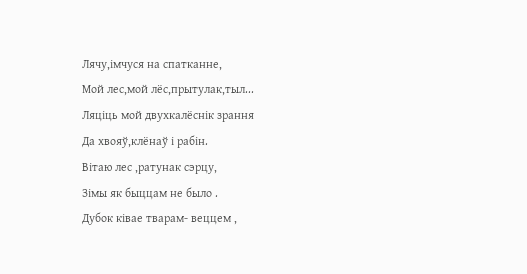Лячу,імчуся на спатканне,
Мой лес,мой лёс,прытулак,тыл...
Ляціць мой двухкалёснік зрання
Да хвояў,клёнаў і рабін.
Вітаю лес ,ратунак сэрцу,
Зімы як быццам не было .
Дубок ківае тварам- веццем ,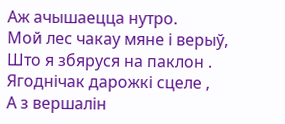Аж ачышаецца нутро.
Мой лес чакау мяне і верыў,
Што я збяруся на паклон .
Ягоднічак дарожкі сцеле ,
А з вершалін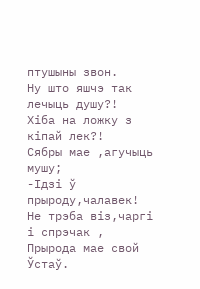птушыны звон.
Ну што яшчэ так лечыць душу?!
Хіба на ложку з кіпай лек?!
Сябры мае ,агучыць мушу;
-Ідзі ў прыроду,чалавек!
Не трэба віз,чаргі і спрэчак ,
Прырода мае свой Ўстаў.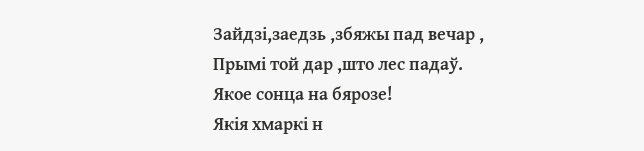Зайдзі,заедзь ,збяжы пад вечар ,
Прымі той дар ,што лес падаў.
Якое сонца на бярозе!
Якія хмаркі н